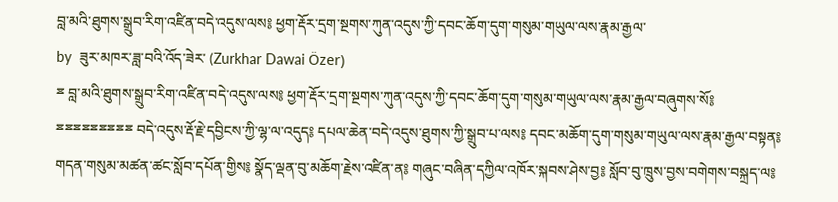བླ་མའི་ཐུགས་སྒྲུབ་རིག་འཛིན་བདེ་འདུས་ལས༔ ཕྱག་རྡོར་དྲག་སྔགས་ཀུན་འདུས་ཀྱི་དབང་ཆོག་དུག་གསུམ་གཡུལ་ལས་རྣམ་རྒྱལ་
by  ཟུར་མཁར་ཟླ་བའི་འོད་ཟེར་ (Zurkhar Dawai Özer)
ྈ བླ་མའི་ཐུགས་སྒྲུབ་རིག་འཛིན་བདེ་འདུས་ལས༔ ཕྱག་རྡོར་དྲག་སྔགས་ཀུན་འདུས་ཀྱི་དབང་ཆོག་དུག་གསུམ་གཡུལ་ལས་རྣམ་རྒྱལ་བཞུགས་སོ༔ ྈྈྈྈྈྈྈྈྈ བདེ་འདུས་རྡོ་རྗེ་དབྱིངས་ཀྱི་ལྷ་ལ་འདུད༔ དཔལ་ཆེན་བདེ་འདུས་ཐུགས་ཀྱི་སྒྲུབ་པ་ལས༔ དབང་མཆོག་དུག་གསུམ་གཡུལ་ལས་རྣམ་རྒྱལ་བསྟན༔ གདན་གསུམ་མཚན་ཚང་སློབ་དཔོན་གྱིས༔ སྣོད་ལྡན་བུ་མཆོག་རྗེས་འཛིན་ན༔ གཞུང་བཞིན་དཀྱིལ་འཁོར་སྐབས་ཤེས་བྱ༔ སློབ་བུ་ཁྲུས་བྱས་བགེགས་བསྐྲད་ལ༔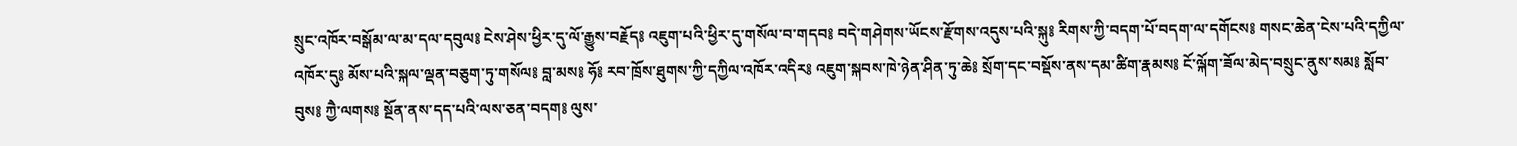སྲུང་འཁོར་བསྒོམ་ལ་མ་དལ་དབུལ༔ ངེས་ཤེས་ཕྱིར་དུ་ལོ་རྒྱུས་བརྗོད༔ འཇུག་པའི་ཕྱིར་དུ་གསོལ་བ་གདབ༔ བདེ་གཤེགས་ཡོངས་རྫོགས་འདུས་པའི་སྐུ༔ རིགས་ཀྱི་བདག་པོ་བདག་ལ་དགོངས༔ གསང་ཆེན་ངེས་པའི་དཀྱིལ་འཁོར་དུ༔ མོས་པའི་སྐལ་ལྡན་བཅུག་ཏུ་གསོལ༔ བླ་མས༔ ཧོ༔ རབ་ཁྲོས་ཐུགས་ཀྱི་དཀྱིལ་འཁོར་འདིར༔ འཇུག་སྐབས་ཁེ་ཉེན་ཤིན་ཏུ་ཆེ༔ སྲོག་དང་བསྡོས་ནས་དམ་ཚིག་རྣམས༔ ངོ་ལྐོག་ཟོལ་མེད་བསྲུང་ནུས་སམ༔ སློབ་བུས༔ ཀྱཻ་ལགས༔ སྔོན་ནས་དད་པའི་ལས་ཅན་བདག༔ ལུས་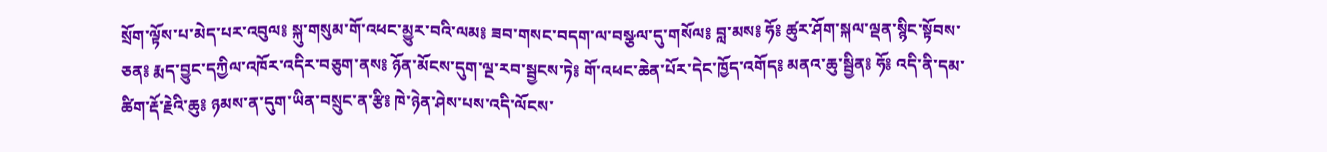སྲོག་ལྟོས་པ་མེད་པར་འབུལ༔ སྐུ་གསུམ་གོ་འཕང་མྱུར་བའི་ལམ༔ ཟབ་གསང་བདག་ལ་བསྩལ་དུ་གསོལ༔ བླ་མས༔ ཧོ༔ ཚུར་ཤོག་སྐལ་ལྡན་སྙིང་སྟོབས་ཅན༔ རྨད་བྱུང་དཀྱིལ་འཁོར་འདིར་བཅུག་ནས༔ ཉོན་མོངས་དུག་ལྔ་རབ་སྦྱངས་ཏེ༔ གོ་འཕང་ཆེན་པོར་དེང་ཁྱོད་འགོད༔ མནའ་ཆུ་སྦྱིན༔ ཧོ༔ འདི་ནི་དམ་ཚིག་རྡོ་རྗེའི་ཆུ༔ ཉམས་ན་དུག་ཡིན་བསྲུང་ན་རྩི༔ ཁེ་ཉེན་ཤེས་པས་འདི་ལོངས་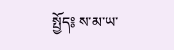སྤྱོད༔ ས་མ་ཡ་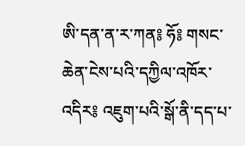ཨི་དན་ན་ར་ཀན༔ ཧོ༔ གསང་ཆེན་ངེས་པའི་དཀྱིལ་འཁོར་འདིར༔ འཇུག་པའི་སྒོ་ནི་དད་པ་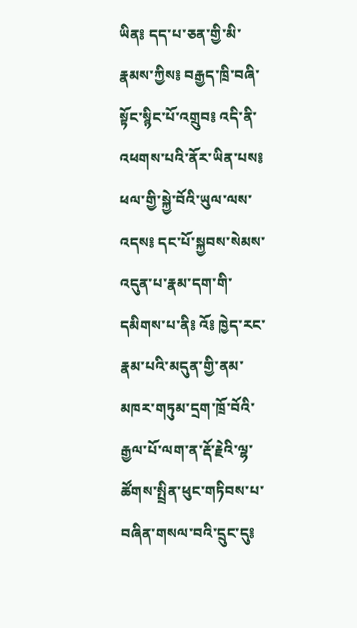ཡིན༔ དད་པ་ཅན་གྱི་མི་རྣམས་ཀྱིས༔ བརྒྱད་ཁྲི་བཞི་སྟོང་སྙིང་པོ་འགྲུབ༔ འདི་ནི་འཕགས་པའི་ནོར་ཡིན་པས༔ ཕལ་གྱི་སྐྱེ་བོའི་ཡུལ་ལས་འདས༔ དང་པོ་སྐྱབས་སེམས་འདུན་པ་རྣམ་དག་གི་དམིགས་པ་ནི༔ འོ༔ ཁྱེད་རང་རྣམ་པའི་མདུན་གྱི་ནམ་མཁར་གཏུམ་དྲག་ཁྲོ་བོའི་རྒྱལ་པོ་ལག་ན་རྡོ་རྗེའི་ལྷ་ཚོགས་སྤྲིན་ཕུང་གཏིབས་པ་བཞིན་གསལ་བའི་དྲུང་དུ༔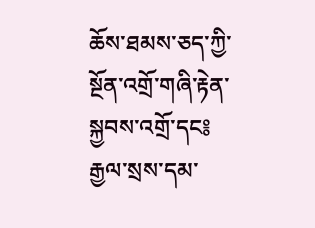ཆོས་ཐམས་ཅད་ཀྱི་སྔོན་འགྲོ་གཞི་རྟེན་སྐྱབས་འགྲོ་དང༔ རྒྱལ་སྲས་དམ་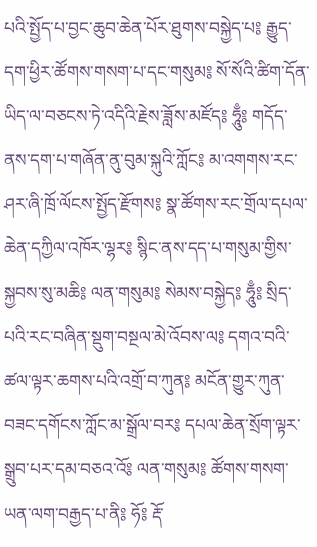པའི་སྤྱོད་པ་བྱང་ཆུབ་ཆེན་པོར་ཐུགས་བསྐྱེད་པ༔ རྒྱུད་དག་ཕྱིར་ཚོགས་གསག་པ་དང་གསུམ༔ སོ་སོའི་ཚིག་དོན་ཡིད་ལ་བཅངས་ཏེ་འདིའི་རྗེས་ཟློས་མཛོད༔ ཧཱུྃ༔ གདོད་ནས་དག་པ་གཞོན་ནུ་བུམ་སྐུའི་ཀློང༔ མ་འགགས་རང་ཤར་ཞི་ཁྲོ་ལོངས་སྤྱོད་རྫོགས༔ སྣ་ཚོགས་རང་གྲོལ་དཔལ་ཆེན་དཀྱིལ་འཁོར་ལྷར༔ སྙིང་ནས་དད་པ་གསུམ་གྱིས་སྐྱབས་སུ་མཆི༔ ལན་གསུམ༔ སེམས་བསྐྱེད༔ ཧཱུྃ༔ སྲིད་པའི་རང་བཞིན་སྡུག་བསྔལ་མེ་འོབས་ལ༔ དགའ་བའི་ཚལ་ལྟར་ཆགས་པའི་འགྲོ་བ་ཀུན༔ མངོན་གྱུར་ཀུན་བཟང་དགོངས་ཀློང་མ་སྒྲོལ་བར༔ དཔལ་ཆེན་སྲོག་ལྟར་སྒྲུབ་པར་དམ་བཅའ་འོ༔ ལན་གསུམ༔ ཚོགས་གསག་ཡན་ལག་བརྒྱད་པ་ནི༔ ཧོ༔ རྡོ་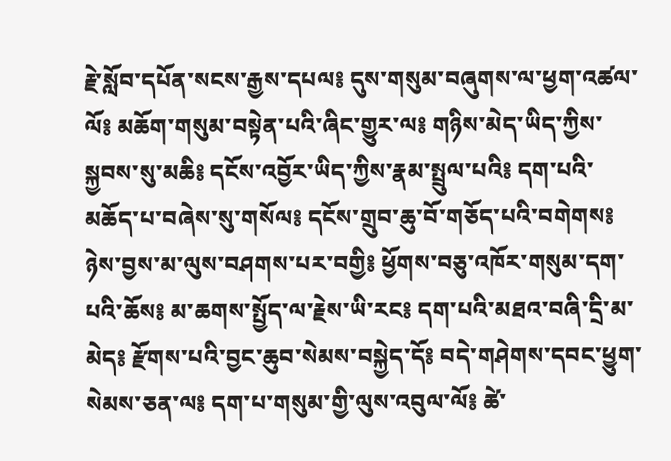རྗེ་སློབ་དཔོན་སངས་རྒྱས་དཔལ༔ དུས་གསུམ་བཞུགས་ལ་ཕྱག་འཚལ་ལོ༔ མཆོག་གསུམ་བསྟེན་པའི་ཞིང་གྱུར་ལ༔ གཉིས་མེད་ཡིད་ཀྱིས་སྐྱབས་སུ་མཆི༔ དངོས་འབྱོར་ཡིད་ཀྱིས་རྣམ་སྤྲུལ་པའི༔ དག་པའི་མཆོད་པ་བཞེས་སུ་གསོལ༔ དངོས་གྲུབ་ཆུ་བོ་གཅོད་པའི་བགེགས༔ ཉེས་བྱས་མ་ལུས་བཤགས་པར་བགྱི༔ ཕྱོགས་བཅུ་འཁོར་གསུམ་དག་པའི་ཆོས༔ མ་ཆགས་སྤྱོད་ལ་རྗེས་ཡི་རང༔ དག་པའི་མཐའ་བཞི་དྲི་མ་མེད༔ རྫོགས་པའི་བྱང་ཆུབ་སེམས་བསྐྱེད་དོ༔ བདེ་གཤེགས་དབང་ཕྱུག་སེམས་ཅན་ལ༔ དག་པ་གསུམ་གྱི་ལུས་འབུལ་ལོ༔ ཚེ་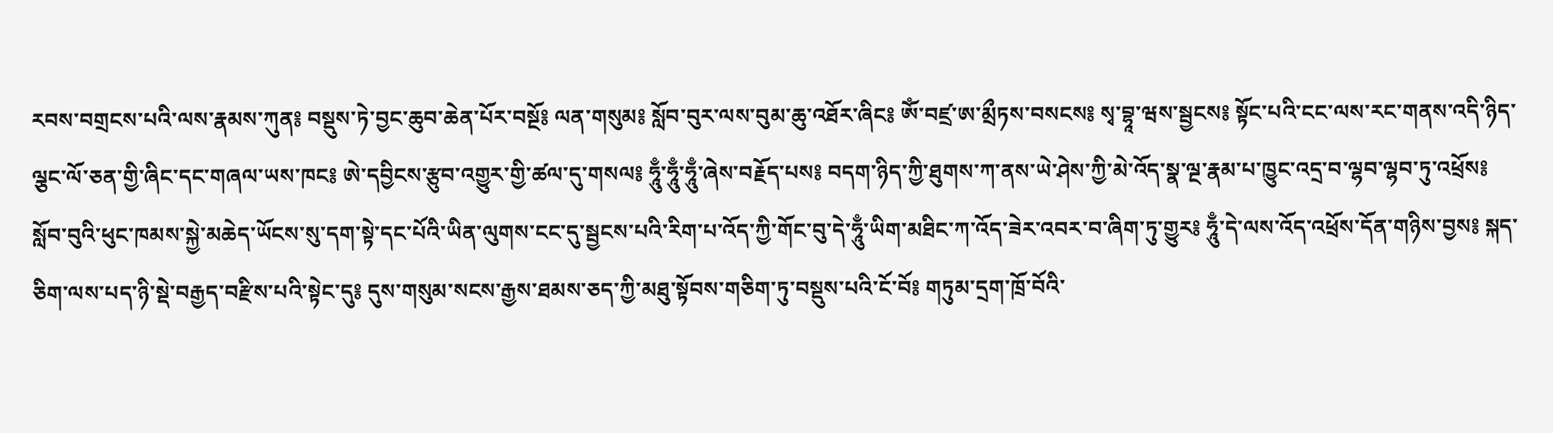རབས་བགྲངས་པའི་ལས་རྣམས་ཀུན༔ བསྡུས་ཏེ་བྱང་ཆུབ་ཆེན་པོར་བསྔོ༔ ལན་གསུམ༔ སློབ་བུར་ལས་བུམ་ཆུ་འཐོར་ཞིང༔ ཨོཾ་བཛྲ་ཨ་མྲྀཏས་བསངས༔ སྭ་བྷཱ་ཝས་སྦྱངས༔ སྟོང་པའི་ངང་ལས་རང་གནས་འདི་ཉིད་ལྕང་ལོ་ཅན་གྱི་ཞིང་དང་གཞལ་ཡས་ཁང༔ ཨེ་དབྱིངས་རྩུབ་འགྱུར་གྱི་ཚལ་དུ་གསལ༔ ཧཱུྃ་ཧཱུྃ་ཧཱུྃ་ཞེས་བརྗོད་པས༔ བདག་ཉིད་ཀྱི་ཐུགས་ཀ་ནས་ཡེ་ཤེས་ཀྱི་མེ་འོད་སྣ་ལྔ་རྣམ་པ་ཁྱུང་འདྲ་བ་ལྷབ་ལྷབ་ཏུ་འཕྲོས༔ སློབ་བུའི་ཕུང་ཁམས་སྐྱེ་མཆེད་ཡོངས་སུ་དག་སྟེ་དང་པོའི་ཡིན་ལུགས་ངང་དུ་སྦྱངས་པའི་རིག་པ་འོད་ཀྱི་གོང་བུ་དེ་ཧཱུྃ་ཡིག་མཐིང་ཀ་འོད་ཟེར་འབར་བ་ཞིག་ཏུ་གྱུར༔ ཧཱུྃ་དེ་ལས་འོད་འཕྲོས་དོན་གཉིས་བྱས༔ སྐད་ཅིག་ལས་པད་ཉི་སྡེ་བརྒྱད་བརྫིས་པའི་སྟེང་དུ༔ དུས་གསུམ་སངས་རྒྱས་ཐམས་ཅད་ཀྱི་མཐུ་སྟོབས་གཅིག་ཏུ་བསྡུས་པའི་ངོ་བོ༔ གཏུམ་དྲག་ཁྲོ་བོའི་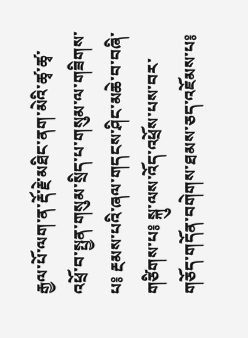རྒྱལ་པོ་ལག་ན་རྡོ་རྗེ་མཐིང་ནག་མེའི་ཚྭ་ཚྭ་འཕྲོ་བ་སྤྱན་གསུམ་སྲིད་པ་གསུམ་ལ་གཟིགས་པ༔ རྔམས་པའི་ཞལ་གདངས་ཤིང་མཆེ་བ་བཞི་གཙིགས་པ༔ སྐུ་ལས་འོད་འཕྲོས་པས་བར་གཅོད་གདོན་བགེགས་ཐམས་ཅད་འཇོམས་པ༔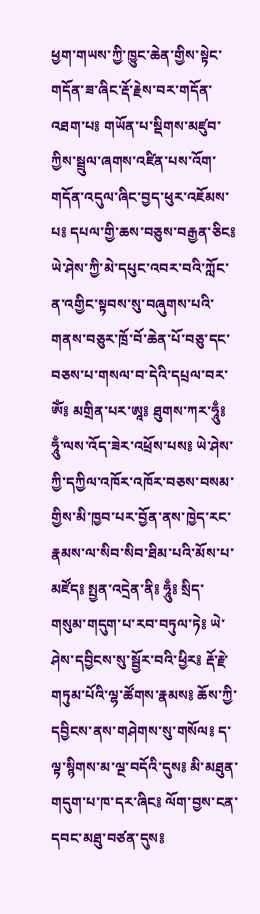ཕྱག་གཡས་ཀྱི་ཁྱུང་ཆེན་གྱིས་སྟེང་གདོན་ཟ་ཞིང་རྡོ་རྗེས་བར་གདོན་འཐག་པ༔ གཡོན་པ་སྡིགས་མཛུབ་ཀྱིས་སྦྲུལ་ཞགས་འཛིན་པས་འོག་གདོན་འདུལ་ཞིང་བྱད་ཕུར་འཇོམས་པ༔ དཔལ་གྱི་ཆས་བཅུས་བརྒྱན་ཅིང༔ ཡེ་ཤེས་ཀྱི་མེ་དཔུང་འབར་བའི་ཀློང་ན་འགྱིང་སྟབས་སུ་བཞུགས་པའི་གནས་བཅུར་ཁྲོ་བོ་ཆེན་པོ་བཅུ་དང་བཅས་པ་གསལ་བ་དེའི་དཔྲལ་བར་ཨོཾ༔ མགྲིན་པར་ཨཱ༔ ཐུགས་ཀར་ཧཱུྃ༔ ཧཱུྃ་ལས་འོད་ཟེར་འཕྲོས་པས༔ ཡེ་ཤེས་ཀྱི་དཀྱིལ་འཁོར་འཁོར་བཅས་བསམ་གྱིས་མི་ཁྱབ་པར་བྱོན་ནས་ཁྱེད་རང་རྣམས་ལ་སིབ་སིབ་ཐིམ་པའི་མོས་པ་མཛོད༔ སྤྱན་འདྲེན་ནི༔ ཧཱུྃ༔ སྲིད་གསུམ་གདུག་པ་རབ་བཏུལ་ཏེ༔ ཡེ་ཤེས་དབྱིངས་སུ་སྦྱོར་བའི་ཕྱིར༔ རྡོ་རྗེ་གཏུམ་པོའི་ལྷ་ཚོགས་རྣམས༔ ཆོས་ཀྱི་དབྱིངས་ནས་གཤེགས་སུ་གསོལ༔ ད་ལྟ་སྙིགས་མ་ལྔ་བདོའི་དུས༔ མི་མཐུན་གདུག་པ་ཁ་དར་ཞིང༔ ལོག་བྱས་ངན་དབང་མཐུ་བཙན་དུས༔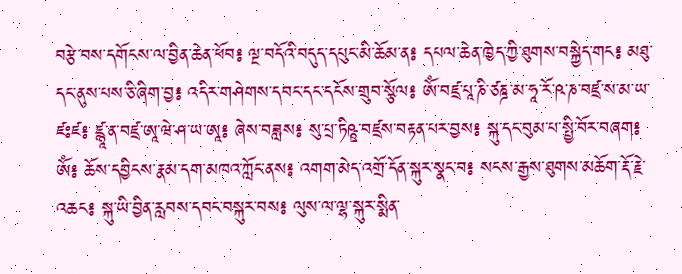བརྩེ་བས་དགོངས་ལ་བྱིན་ཆེན་ཕོབ༔ ལྔ་བདོའི་བདུད་དཔུང་མི་ཆོམ་ན༔ དཔལ་ཆེན་ཁྱེད་ཀྱི་ཐུགས་བསྐྱེད་གང༔ མཐུ་དང་ནུས་པས་ཅི་ཞིག་བྱ༔ འདིར་གཤེགས་དབང་དང་དངོས་གྲུབ་སྩོལ༔ ཨོཾ་བཛྲ་པཱ་ཎི་ཙཎྜ་མ་ཧཱ་རོ་ཥ་ཎ་བཛྲ་ས་མ་ཡ་ཛཿཛ༔ ཛྙཱ་ན་བཛྲ་ཨཱ་ཝེ་ཤ་ཡ་ཨཱ༔ ཞེས་བཟླས༔ སུ་པྲ་ཏིཥྛ་བཛྲས་བརྟན་པར་བྱས༔ སྐུ་དང་བུམ་པ་སྤྱི་བོར་བཞག༔ ཨོཾ༔ ཆོས་དབྱིངས་རྣམ་དག་མཁའ་ཀློང་ནས༔ འགག་མེད་འགྲོ་དོན་སྐུར་སྣང་བ༔ སངས་རྒྱས་ཐུགས་མཆོག་རྡོ་རྗེ་འཆང༔ སྐུ་ཡི་བྱིན་རླབས་དབང་བསྐུར་བས༔ ལུས་ལ་ལྷ་སྐུར་སྨིན་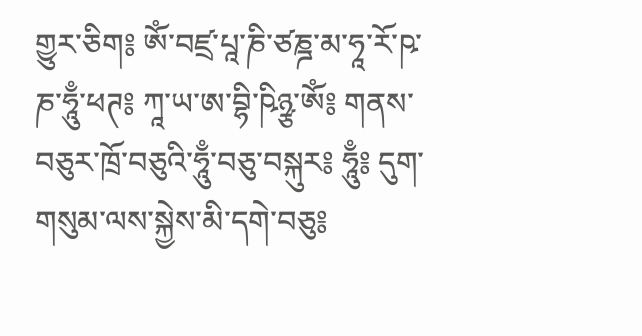གྱུར་ཅིག༔ ཨོཾ་བཛྲ་པཱ་ཎི་ཙཎྜ་མ་ཧཱ་རོ་ཥ་ཎ་ཧཱུྃ་ཕཊ༔ ཀཱ་ཡ་ཨ་བྷི་ཥིཉྩ་ཨོཾ༔ གནས་བཅུར་ཁྲོ་བཅུའི་ཧཱུྃ་བཅུ་བསྐུར༔ ཧཱུྃ༔ དུག་གསུམ་ལས་སྐྱེས་མི་དགེ་བཅུ༔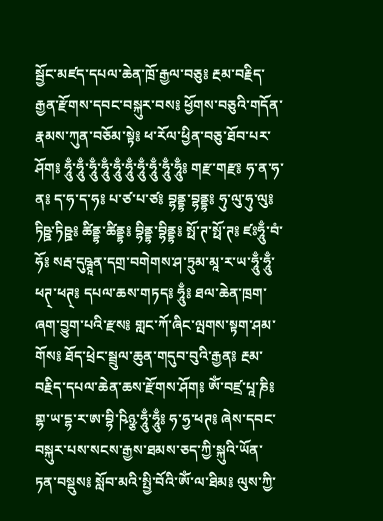སྦྱོང་མཛད་དཔལ་ཆེན་ཁྲོ་རྒྱལ་བཅུ༔ རྔམ་བརྗིད་རྒྱན་རྫོགས་དབང་བསྐུར་བས༔ ཕྱོགས་བཅུའི་གདོན་རྣམས་ཀུན་བཅོམ་སྟེ༔ ཕ་རོལ་ཕྱིན་བཅུ་ཐོབ་པར་ཤོག༔ ཧཱུྃ་ཧཱུྃ་ཧཱུྃ་ཧཱུྃ་ཧཱུྃ་ཧཱུྃ་ཧཱུྃ་ཧཱུྃ་ཧཱུྃ་ཧཱུྃ༔ གརྫ་གརྫ༔ ཧ་ན་ཧ་ན༔ ད་ཧ་ད་ཧ༔ པ་ཙ་པ་ཙ༔ བྷནྡྷ་བྷནྡྷ༔ ཧུ་ལུ་ཧུ་ལུ༔ ཏིཥྛ་ཏིཥྛ༔ ཚིནྡྷ་ཚིནྡྷ༔ བྷིནྡྷ་བྷིནྡྷ༔ སྥོ་ཊ་སྥོ་ཊ༔ ཛཿཧཱུྃ་བཾ་ཧོ༔ སརྦ་དུཥྚཱན་དགྲ་བགེགས་ཤ་ཏྲུམ་མཱ་ར་ཡ་ཧཱུྃ་ཧཱུྃ་ཕཊ྄་ཕཊ྄༔ དཔལ་ཆས་གཏད༔ ཧཱུྃ༔ ཐལ་ཆེན་ཁྲག་ཞག་བྱུག་པའི་རྫས༔ གླང་ཀོ་ཞིང་ལྤགས་སྟག་ཤམ་གོས༔ ཐོད་ཕྲེང་སྦྲུལ་ཆུན་གདུབ་བུའི་རྒྱན༔ རྔམ་བརྗིད་དཔལ་ཆེན་ཆས་རྫོགས་ཤོག༔ ཨོཾ་བཛྲ་པཱ་ཎི༔ གྷ་ཡ་དྷ་ར་ཨ་བྷི་ཥིཉྩ་ཧཱུྃ་ཧཱུྃ༔ ཧ་ཧྱ་ཕཊ༔ ཞེས་དབང་བསྐུར་པས་སངས་རྒྱས་ཐམས་ཅད་ཀྱི་སྐུའི་ཡོན་ཏན་བསྡུས༔ སློབ་མའི་སྤྱི་བོའི་ཨོཾ་ལ་ཐིམ༔ ལུས་ཀྱི་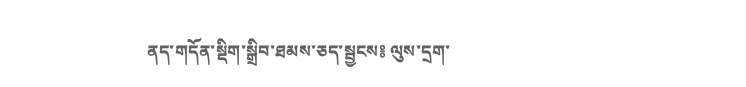ནད་གདོན་སྡིག་སྒྲིབ་ཐམས་ཅད་སྦྱངས༔ ལུས་དྲག་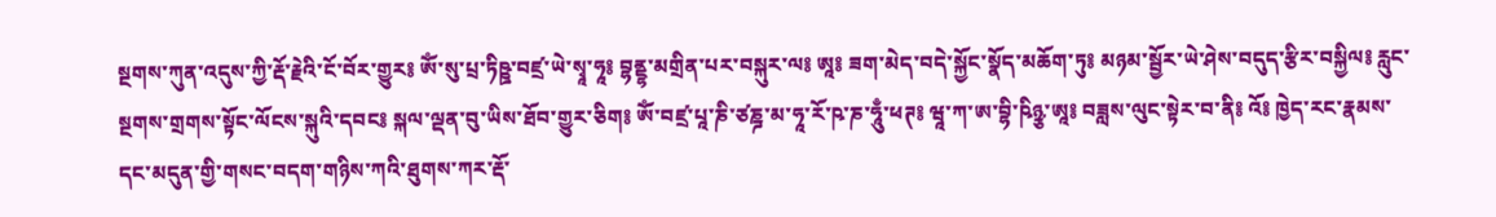སྔགས་ཀུན་འདུས་ཀྱི་རྡོ་རྗེའི་ངོ་བོར་གྱུར༔ ཨོཾ་སུ་པྲ་ཏིཥྛ་བཛྲ་ཡེ་སྭཱ་ཧཱ༔ བྷནྡྷ་མགྲིན་པར་བསྐུར་ལ༔ ཨཱ༔ ཟག་མེད་བདེ་སྐྱོང་སྣོད་མཆོག་ཏུ༔ མཉམ་སྦྱོར་ཡེ་ཤེས་བདུད་རྩིར་བསྐྱིལ༔ རླུང་སྔགས་གྲགས་སྟོང་ལོངས་སྐུའི་དབང༔ སྐལ་ལྡན་བུ་ཡིས་ཐོབ་གྱུར་ཅིག༔ ཨོཾ་བཛྲ་པཱ་ཎི་ཙཎྜ་མ་ཧཱ་རོ་ཥ་ཎ་ཧཱུྃ་ཕཊ༔ ཝཱ་ཀ་ཨ་བྷི་ཥིཉྩ་ཨཱ༔ བཟླས་ལུང་སྟེར་བ་ནི༔ འོ༔ ཁྱེད་རང་རྣམས་དང་མདུན་གྱི་གསང་བདག་གཉིས་ཀའི་ཐུགས་ཀར་རྡོ་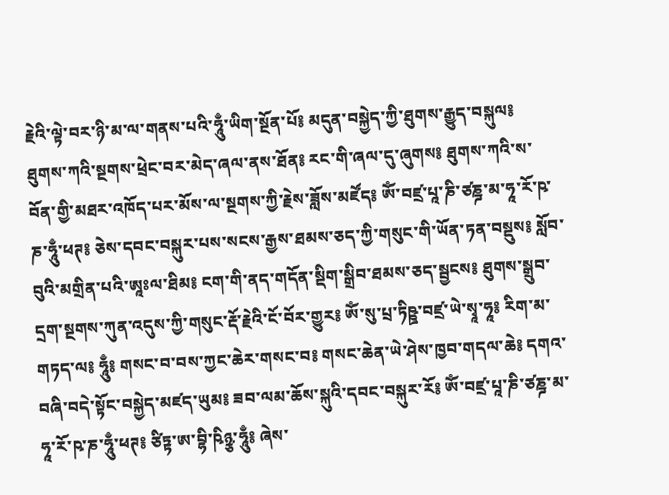རྗེའི་ལྟེ་བར་ཉི་མ་ལ་གནས་པའི་ཧཱུྃ་ཡིག་སྔོན་པོ༔ མདུན་བསྐྱེད་ཀྱི་ཐུགས་རྒྱུད་བསྐུལ༔ ཐུགས་ཀའི་སྔགས་ཕྲེང་བར་མེད་ཞལ་ནས་ཐོན༔ རང་གི་ཞལ་དུ་ཞུགས༔ ཐུགས་ཀའི་ས་བོན་གྱི་མཐར་འཁོད་པར་མོས་ལ་སྔགས་ཀྱི་རྗེས་ཟློས་མཛོད༔ ཨོཾ་བཛྲ་པཱ་ཎི་ཙཎྜ་མ་ཧཱ་རོ་ཥ་ཎ་ཧཱུྃ་ཕཊ༔ ཅེས་དབང་བསྐུར་པས་སངས་རྒྱས་ཐམས་ཅད་ཀྱི་གསུང་གི་ཡོན་ཏན་བསྡུས༔ སློབ་བུའི་མགྲིན་པའི་ཨཱཿལ་ཐིམ༔ ངག་གི་ནད་གདོན་སྡིག་སྒྲིབ་ཐམས་ཅད་སྦྱངས༔ ཐུགས་སྒྲུབ་དྲག་སྔགས་ཀུན་འདུས་ཀྱི་གསུང་རྡོ་རྗེའི་ངོ་བོར་གྱུར༔ ཨོཾ་སུ་པྲ་ཏིཥྛ་བཛྲ་ཡེ་སྭཱ་ཧཱ༔ རིག་མ་གཏད་ལ༔ ཧཱུྃ༔ གསང་བ་བས་ཀྱང་ཆེར་གསང་བ༔ གསང་ཆེན་ཡེ་ཤེས་ཁྱབ་གདལ་ཆེ༔ དགའ་བཞི་བདེ་སྟོང་བསྐྱེད་མཛད་ཡུམ༔ ཟབ་ལམ་ཆོས་སྐུའི་དབང་བསྐུར་རོ༔ ཨོཾ་བཛྲ་པཱ་ཎི་ཙཎྜ་མ་ཧཱ་རོ་ཥ་ཎ་ཧཱུྃ་ཕཊ༔ ཙིཏྟ་ཨ་བྷི་ཥིཉྩ་ཧཱུྃ༔ ཞེས་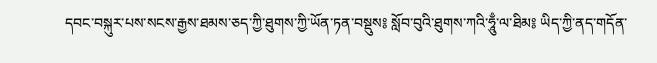དབང་བསྐུར་པས་སངས་རྒྱས་ཐམས་ཅད་ཀྱི་ཐུགས་ཀྱི་ཡོན་ཏན་བསྡུས༔ སློབ་བུའི་ཐུགས་ཀའི་ཧཱུྃ་ལ་ཐིམ༔ ཡིད་ཀྱི་ནད་གདོན་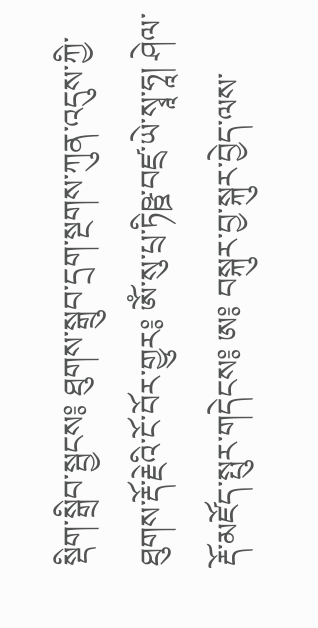སྡིག་སྒྲིབ་སྦྱངས༔ ཐུགས་སྒྲུབ་དྲག་སྔགས་ཀུན་འདུས་ཀྱི་ཐུགས་རྡོ་རྗེའི་ངོ་བོར་གྱུར༔ ཨོཾ་སུ་པྲ་ཏིཥྛ་བཛྲ་ཡེ་སྭཱ་ཧཱ། ཤེལ་རྡོ་མཛོད་སྤུར་གདེངས༔ ཨ༔ བསྐུར་བྱ་སྐུར་བྱེད་ལས་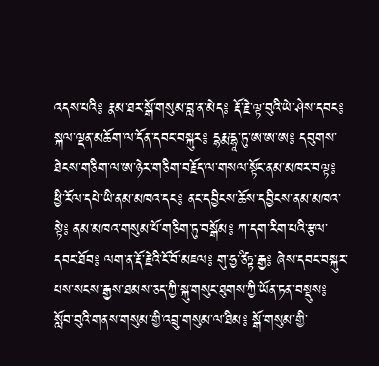འདས་པའི༔ རྣམ་ཐར་སྒོ་གསུམ་བླ་ན་མེད༔ རྡོ་རྗེ་ལྟ་བུའི་ཡེ་ཤེས་དབང༔ སྐལ་ལྡན་མཆོག་ལ་དོན་དབང་བསྐུར༔ དྷརྨ་དྷཱ་ཏུ་ཨ་ཨ་ཨ༔ དབུགས་ཐེངས་གཅིག་ལ་ཨ་ཉེར་གཅིག་བརྗོད་ལ་གསལ་སྟོང་ནམ་མཁར་བལྟ༔ ཕྱི་རོལ་དཔེ་ཡི་ནམ་མཁའ་དང༔ ནང་དབྱིངས་ཆོས་དབྱིངས་ནམ་མཁའ་སྟེ༔ ནམ་མཁའ་གསུམ་པོ་གཅིག་ཏུ་བསྒོམ༔ ཀ་དག་རིག་པའི་རྩལ་དབང་ཐོབ༔ ལག་ན་རྡོ་རྗེའི་ངོ་བོ་མཇལ༔ གུ་ཧྱ་ཙིཏྟ་རྒྱ༔ ཞེས་དབང་བསྐུར་པས་སངས་རྒྱས་ཐམས་ཅད་ཀྱི་སྐུ་གསུང་ཐུགས་ཀྱི་ཡོན་ཏན་བསྡུས༔ སློབ་བུའི་གནས་གསུམ་གྱི་འབྲུ་གསུམ་ལ་ཐིམ༔ སྒོ་གསུམ་གྱི་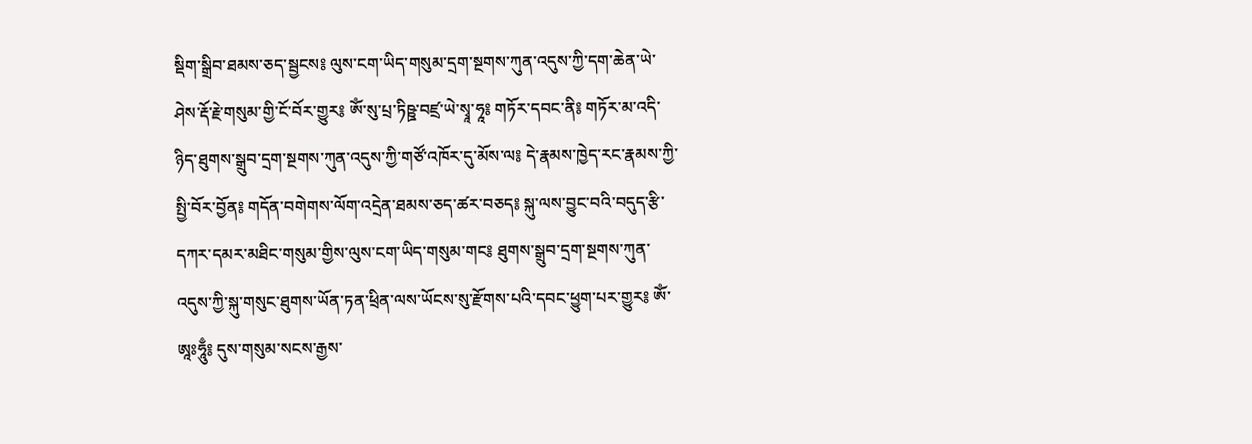སྡིག་སྒྲིབ་ཐམས་ཅད་སྦྱངས༔ ལུས་ངག་ཡིད་གསུམ་དྲག་སྔགས་ཀུན་འདུས་ཀྱི་དག་ཆེན་ཡེ་ཤེས་རྡོ་རྗེ་གསུམ་གྱི་ངོ་བོར་གྱུར༔ ཨོཾ་སུ་པྲ་ཏིཥྛ་བཛྲ་ཡེ་སྭཱ་ཧཱ༔ གཏོར་དབང་ནི༔ གཏོར་མ་འདི་ཉིད་ཐུགས་སྒྲུབ་དྲག་སྔགས་ཀུན་འདུས་ཀྱི་གཙོ་འཁོར་དུ་མོས་ལ༔ དེ་རྣམས་ཁྱེད་རང་རྣམས་ཀྱི་སྤྱི་བོར་བྱོན༔ གདོན་བགེགས་ལོག་འདྲེན་ཐམས་ཅད་ཚར་བཅད༔ སྐུ་ལས་བྱུང་བའི་བདུད་རྩི་དཀར་དམར་མཐིང་གསུམ་གྱིས་ལུས་ངག་ཡིད་གསུམ་གང༔ ཐུགས་སྒྲུབ་དྲག་སྔགས་ཀུན་འདུས་ཀྱི་སྐུ་གསུང་ཐུགས་ཡོན་ཏན་ཕྲིན་ལས་ཡོངས་སུ་རྫོགས་པའི་དབང་ཕྱུག་པར་གྱུར༔ ཨོཾ་ཨཱཿཧཱུྃ༔ དུས་གསུམ་སངས་རྒྱས་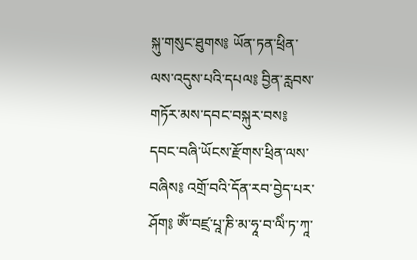སྐུ་གསུང་ཐུགས༔ ཡོན་ཏན་ཕྲིན་ལས་འདུས་པའི་དཔལ༔ བྱིན་རླབས་གཏོར་མས་དབང་བསྐུར་བས༔ དབང་བཞི་ཡོངས་རྫོགས་ཕྲིན་ལས་བཞིས༔ འགྲོ་བའི་དོན་རབ་བྱེད་པར་ཤོག༔ ཨོཾ་བཛྲ་པཱ་ཎི་མ་ཧཱ་བ་ལིཾ་ཏ་ཀཱ་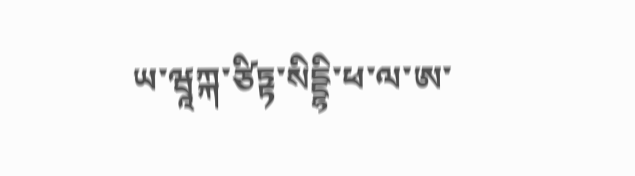ཡ་ཝཱཀྐ་ཙིཏྟ་སིདྡྷི་ཕ་ལ་ཨ་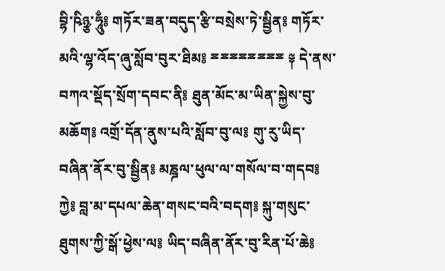བྷི་ཥིཉྩ་ཧཱུྃ༔ གཏོར་ཟན་བདུད་རྩི་བསྲེས་ཏེ་སྦྱིན༔ གཏོར་མའི་ལྷ་འོད་ཞུ་སློབ་བུར་ཐིམ༔ ྈྈྈྈྈྈྈྈ ༈ དེ་ནས་བཀའ་སྡོད་སྲོག་དབང་ནི༔ ཐུན་མོང་མ་ཡིན་སྐྱེས་བུ་མཆོག༔ འགྲོ་དོན་ནུས་པའི་སློབ་བུ་ལ༔ གུ་རུ་ཡིད་བཞིན་ནོར་བུ་སྦྱིན༔ མཎྜལ་ཕུལ་ལ་གསོལ་བ་གདབ༔ ཀྱེ༔ བླ་མ་དཔལ་ཆེན་གསང་བའི་བདག༔ སྐུ་གསུང་ཐུགས་ཀྱི་སྒོ་ཕྱེས་ལ༔ ཡིད་བཞིན་ནོར་བུ་རིན་པོ་ཆེ༔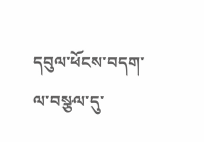དབུལ་ཕོངས་བདག་ལ་བསྩལ་དུ་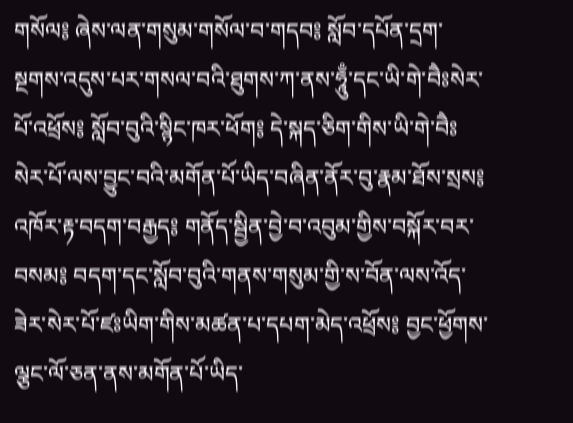གསོལ༔ ཞེས་ལན་གསུམ་གསོལ་བ་གདབ༔ སློབ་དཔོན་དྲག་སྔགས་འདུས་པར་གསལ་བའི་ཐུགས་ཀ་ནས་ཧཱུྃ་དང་ཡི་གེ་བཻཿསེར་པོ་འཕྲོས༔ སློབ་བུའི་སྙིང་ཁར་ཕོག༔ དེ་སྐད་ཅིག་གིས་ཡི་གེ་བཻཿསེར་པོ་ལས་བྱུང་བའི་མགོན་པོ་ཡིད་བཞིན་ནོར་བུ་རྣམ་ཐོས་སྲས༔ འཁོར་རྟ་བདག་བརྒྱད༔ གནོད་སྦྱིན་བྱེ་བ་འབུམ་གྱིས་བསྐོར་བར་བསམ༔ བདག་དང་སློབ་བུའི་གནས་གསུམ་གྱི་ས་བོན་ལས་འོད་ཟེར་སེར་པོ་ཛཿཡིག་གིས་མཚན་པ་དཔག་མེད་འཕྲོས༔ བྱང་ཕྱོགས་ལྕང་ལོ་ཅན་ནས་མགོན་པོ་ཡིད་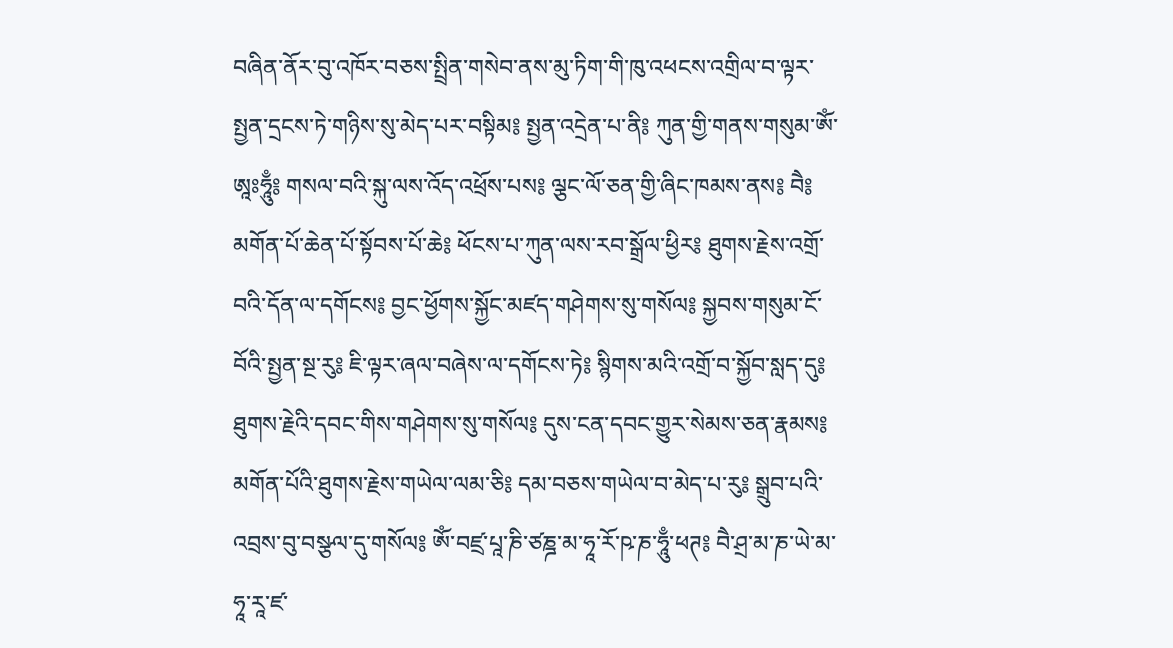བཞིན་ནོར་བུ་འཁོར་བཅས་སྤྲིན་གསེབ་ནས་མུ་ཏིག་གི་ཁུ་འཕངས་འགྲིལ་བ་ལྟར་སྤྱན་དྲངས་ཏེ་གཉིས་སུ་མེད་པར་བསྟིམ༔ སྤྱན་འདྲེན་པ་ནི༔ ཀུན་གྱི་གནས་གསུམ་ཨོཾ་ཨཱཿཧཱུྃ༔ གསལ་བའི་སྐུ་ལས་འོད་འཕྲོས་པས༔ ལྕང་ལོ་ཅན་གྱི་ཞིང་ཁམས་ནས༔ བཻ༔ མགོན་པོ་ཆེན་པོ་སྟོབས་པོ་ཆེ༔ ཕོངས་པ་ཀུན་ལས་རབ་སྒྲོལ་ཕྱིར༔ ཐུགས་རྗེས་འགྲོ་བའི་དོན་ལ་དགོངས༔ བྱང་ཕྱོགས་སྐྱོང་མཛད་གཤེགས་སུ་གསོལ༔ སྐྱབས་གསུམ་ངོ་བོའི་སྤྱན་སྔ་རུ༔ ཇི་ལྟར་ཞལ་བཞེས་ལ་དགོངས་ཏེ༔ སྙིགས་མའི་འགྲོ་བ་སྐྱོབ་སླད་དུ༔ ཐུགས་རྗེའི་དབང་གིས་གཤེགས་སུ་གསོལ༔ དུས་ངན་དབང་གྱུར་སེམས་ཅན་རྣམས༔ མགོན་པོའི་ཐུགས་རྗེས་གཡེལ་ལམ་ཅི༔ དམ་བཅས་གཡེལ་བ་མེད་པ་རུ༔ སྒྲུབ་པའི་འབྲས་བུ་བསྩལ་དུ་གསོལ༔ ཨོཾ་བཛྲ་པཱ་ཎི་ཙཎྜ་མ་ཧཱ་རོ་ཥ་ཎ་ཧཱུྃ་ཕཊ༔ བཻ་ཤྲ་མ་ཎ་ཡེ་མ་ཧཱ་རཱ་ཛ་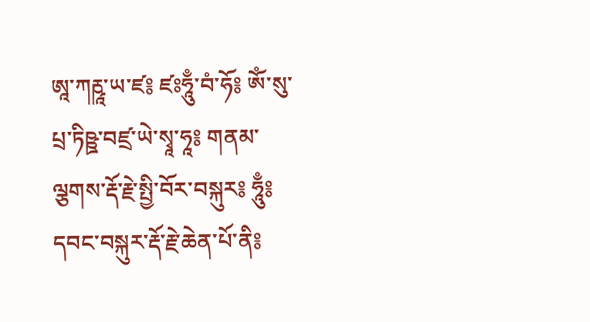ཨཱ་ཀརྵཱ་ཡ་ཛ༔ ཛཿཧཱུྃ་བཾ་ཧོ༔ ཨོཾ་སུ་པྲ་ཏིཥྛ་བཛྲ་ཡེ་སྭཱ་ཧཱ༔ གནམ་ལྕགས་རྡོ་རྗེ་སྤྱི་བོར་བསྐུར༔ ཧཱུྃ༔ དབང་བསྐུར་རྡོ་རྗེ་ཆེན་པོ་ནི༔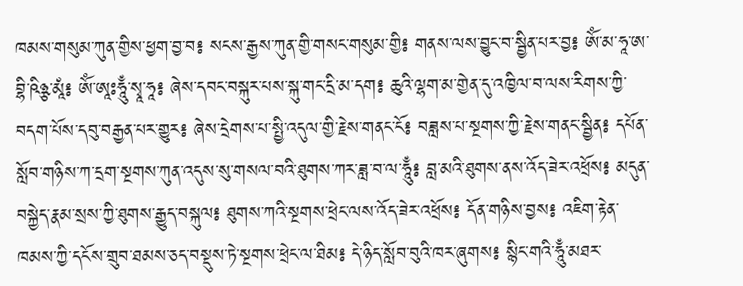ཁམས་གསུམ་ཀུན་གྱིས་ཕྱག་བྱ་བ༔ སངས་རྒྱས་ཀུན་གྱི་གསང་གསུམ་གྱི༔ གནས་ལས་བྱུང་བ་སྦྱིན་པར་བྱ༔ ཨོཾ་མ་ཧཱ་ཨ་བྷི་ཥིཉྩ་མཱཾ༔ ཨོཾ་ཨཱཿཧཱུྃ་སྭཱ་ཧཱ༔ ཞེས་དབང་བསྐུར་པས་སྐུ་གང་དྲི་མ་དག༔ ཆུའི་ལྷག་མ་གྱེན་དུ་འཁྱིལ་བ་ལས་རིགས་ཀྱི་བདག་པོས་དབུ་བརྒྱན་པར་གྱུར༔ ཞེས་དྲེགས་པ་སྤྱི་འདུལ་གྱི་རྗེས་གནང་ངོ༔ བཟླས་པ་སྔགས་ཀྱི་རྗེས་གནང་སྦྱིན༔ དཔོན་སློབ་གཉིས་ཀ་དྲག་སྔགས་ཀུན་འདུས་སུ་གསལ་བའི་ཐུགས་ཀར་ཟླ་བ་ལ་ཧཱུྃ༔ བླ་མའི་ཐུགས་ནས་འོད་ཟེར་འཕྲོས༔ མདུན་བསྐྱེད་རྣམ་སྲས་ཀྱི་ཐུགས་རྒྱུད་བསྐུལ༔ ཐུགས་ཀའི་སྔགས་ཕྲེང་ལས་འོད་ཟེར་འཕྲོས༔ དོན་གཉིས་བྱས༔ འཇིག་རྟེན་ཁམས་ཀྱི་དངོས་གྲུབ་ཐམས་ཅད་བསྡུས་ཏེ་སྔགས་ཕྲེང་ལ་ཐིམ༔ དེ་ཉིད་སློབ་བུའི་ཁར་ཞུགས༔ སྙིང་གའི་ཧཱུྃ་མཐར་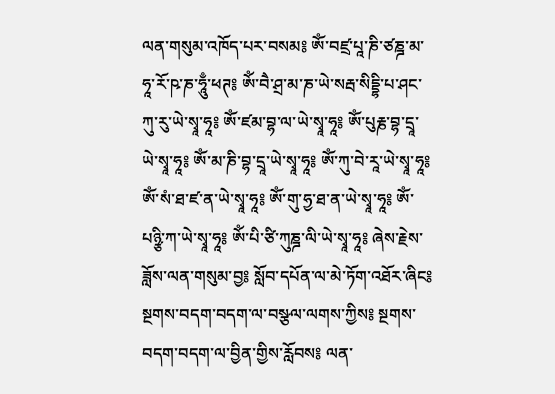ལན་གསུམ་འཁོད་པར་བསམ༔ ཨོཾ་བཛྲ་པཱ་ཎི་ཙཎྜ་མ་ཧཱ་རོ་ཥ་ཎ་ཧཱུྃ་ཕཊ༔ ཨོཾ་བཻ་ཤྲ་མ་ཎ་ཡེ་སརྦ་སིདྡྷི་པ་ཤང་ཀུ་རུ་ཡེ་སྭཱ་ཧཱ༔ ཨོཾ་ཛམ་བྷ་ལ་ཡེ་སྭཱ་ཧཱ༔ ཨོཾ་པུརྞ་བྷ་དྲཱ་ཡེ་སྭཱ་ཧཱ༔ ཨོཾ་མ་ཎི་བྷ་དྲཱ་ཡེ་སྭཱ་ཧཱ༔ ཨོཾ་ཀུ་བེ་རཱ་ཡེ་སྭཱ་ཧཱ༔ ཨོཾ་སཾ་ཐ་ཛ་ན་ཡེ་སྭཱ་ཧཱ༔ ཨོཾ་གུ་ཧྱ་ཐ་ན་ཡེ་སྭཱ་ཧཱ༔ ཨོཾ་པཉྩི་ཀ་ཡེ་སྭཱ་ཧཱ༔ ཨོཾ་པི་ཙི་ཀུཎྜ་ལི་ཡེ་སྭཱ་ཧཱ༔ ཞེས་རྗེས་ཟློས་ལན་གསུམ་བྱ༔ སློབ་དཔོན་ལ་མེ་ཏོག་འཐོར་ཞིང༔ སྔགས་བདག་བདག་ལ་བསྩལ་ལགས་ཀྱིས༔ སྔགས་བདག་བདག་ལ་བྱིན་གྱིས་རློབས༔ ལན་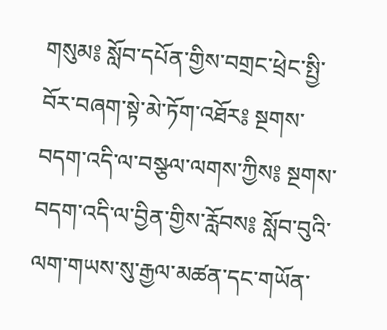གསུམ༔ སློབ་དཔོན་གྱིས་བགྲང་ཕྲེང་སྤྱི་བོར་བཞག་སྟེ་མེ་ཏོག་འཐོར༔ སྔགས་བདག་འདི་ལ་བསྩལ་ལགས་ཀྱིས༔ སྔགས་བདག་འདི་ལ་བྱིན་གྱིས་རློབས༔ སློབ་བུའི་ལག་གཡས་སུ་རྒྱལ་མཚན་དང་གཡོན་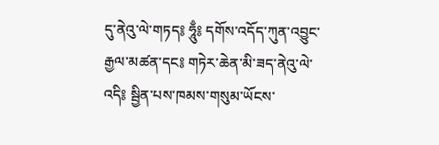དུ་ནེའུ་ལེ་གཏད༔ ཧཱུྃ༔ དགོས་འདོད་ཀུན་འབྱུང་རྒྱལ་མཚན་དང༔ གཏེར་ཆེན་མི་ཟད་ནེའུ་ལེ་འདི༔ སྦྱིན་པས་ཁམས་གསུམ་ཡོངས་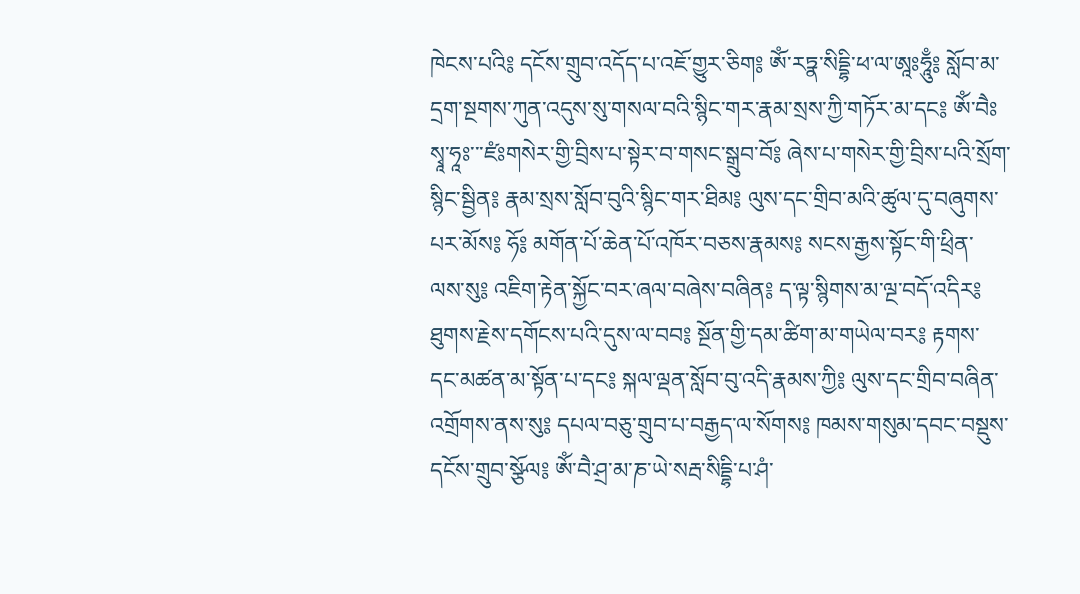ཁེངས་པའི༔ དངོས་གྲུབ་འདོད་པ་འཇོ་གྱུར་ཅིག༔ ཨོཾ་རཏྣ་སིདྡྷི་ཕ་ལ་ཨཱཿཧཱུྃ༔ སློབ་མ་དྲག་སྔགས་ཀུན་འདུས་སུ་གསལ་བའི་སྙིང་གར་རྣམ་སྲས་ཀྱི་གཏོར་མ་དང༔ ཨོཾ་བཻཿསྭཱ་ཧཱཿ་་་ཛཾཿགསེར་གྱི་བྲིས་པ་སྟེར་བ་གསང་སྒྲུབ་བོ༔ ཞེས་པ་གསེར་གྱི་བྲིས་པའི་སྲོག་སྙིང་སྦྱིན༔ རྣམ་སྲས་སློབ་བུའི་སྙིང་གར་ཐིམ༔ ལུས་དང་གྲིབ་མའི་ཚུལ་དུ་བཞུགས་པར་མོས༔ ཧོ༔ མགོན་པོ་ཆེན་པོ་འཁོར་བཅས་རྣམས༔ སངས་རྒྱས་སྟོང་གི་ཕྲིན་ལས་སུ༔ འཇིག་རྟེན་སྐྱོང་བར་ཞལ་བཞེས་བཞིན༔ ད་ལྟ་སྙིགས་མ་ལྔ་བདོ་འདིར༔ ཐུགས་རྗེས་དགོངས་པའི་དུས་ལ་བབ༔ སྔོན་གྱི་དམ་ཚིག་མ་གཡེལ་བར༔ རྟགས་དང་མཚན་མ་སྟོན་པ་དང༔ སྐལ་ལྡན་སློབ་བུ་འདི་རྣམས་ཀྱི༔ ལུས་དང་གྲིབ་བཞིན་འགྲོགས་ནས་སུ༔ དཔལ་བཅུ་གྲུབ་པ་བརྒྱད་ལ་སོགས༔ ཁམས་གསུམ་དབང་བསྡུས་དངོས་གྲུབ་སྩོལ༔ ཨོཾ་བཻ་ཤྲ་མ་ཎ་ཡེ་སརྦ་སིདྡྷི་པ་ཤཾ་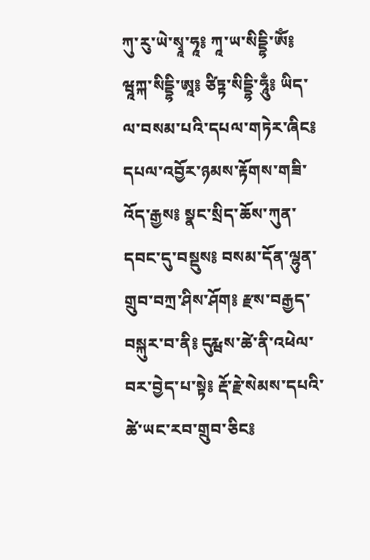ཀུ་རུ་ཡེ་སྭཱ་ཧཱ༔ ཀཱ་ཡ་སིདྡྷི་ཨོཾ༔ ཝཱཀྐ་སིདྡྷི་ཨཱ༔ ཙིཏྟ་སིདྡྷི་ཧཱུྃ༔ ཡིད་ལ་བསམ་པའི་དཔལ་གཏེར་ཞིང༔ དཔལ་འབྱོར་ཉམས་རྟོགས་གཟི་འོད་རྒྱས༔ སྣང་སྲིད་ཆོས་ཀུན་དབང་དུ་བསྡུས༔ བསམ་དོན་ལྷུན་གྲུབ་བཀྲ་ཤིས་ཤོག༔ རྫས་བརྒྱད་བསྐུར་བ་ནི༔ དུརྺས་ཚེ་ནི་འཕེལ་བར་བྱེད་པ་སྟེ༔ རྡོ་རྗེ་སེམས་དཔའི་ཚེ་ཡང་རབ་གྲུབ་ཅིང༔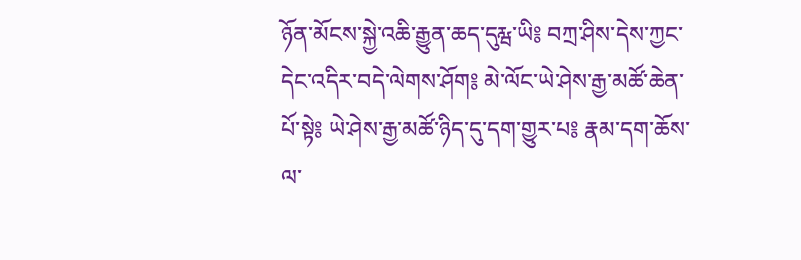ཉོན་མོངས་སྐྱེ་འཆི་རྒྱུན་ཆད་དུརྺ་ཡི༔ བཀྲ་ཤིས་དེས་ཀྱང་དེང་འདིར་བདེ་ལེགས་ཤོག༔ མེ་ལོང་ཡེ་ཤེས་རྒྱ་མཚོ་ཆེན་པོ་སྟེ༔ ཡེ་ཤེས་རྒྱ་མཚོ་ཉིད་དུ་དག་གྱུར་པ༔ རྣམ་དག་ཆོས་ལ་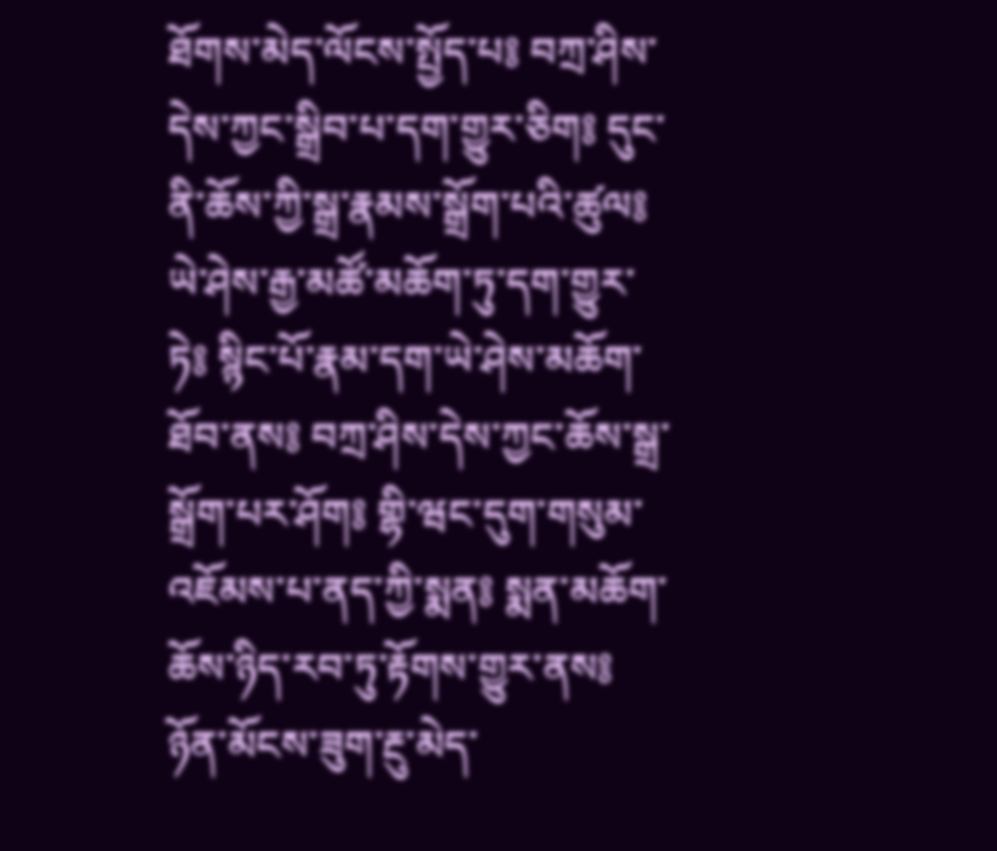ཐོགས་མེད་ལོངས་སྤྱོད་པ༔ བཀྲ་ཤིས་དེས་ཀྱང་སྒྲིབ་པ་དག་གྱུར་ཅིག༔ དུང་ནི་ཆོས་ཀྱི་སྒྲ་རྣམས་སྒྲོག་པའི་ཚུལ༔ ཡེ་ཤེས་རྒྱ་མཚོ་མཆོག་ཏུ་དག་གྱུར་ཏེ༔ སྙིང་པོ་རྣམ་དག་ཡེ་ཤེས་མཆོག་ཐོབ་ནས༔ བཀྲ་ཤིས་དེས་ཀྱང་ཆོས་སྒྲ་སྒྲོག་པར་ཤོག༔ གྷི་ཝང་དུག་གསུམ་འཇོམས་པ་ནད་ཀྱི་སྨན༔ སྨན་མཆོག་ཆོས་ཉིད་རབ་ཏུ་རྟོགས་གྱུར་ནས༔ ཉོན་མོངས་ཟུག་རྔུ་མེད་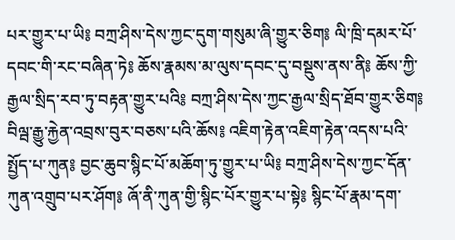པར་གྱུར་པ་ཡི༔ བཀྲ་ཤིས་དེས་ཀྱང་དུག་གསུམ་ཞི་གྱུར་ཅིག༔ ལི་ཁྲི་དམར་པོ་དབང་གི་རང་བཞིན་ཏེ༔ ཆོས་རྣམས་མ་ལུས་དབང་དུ་བསྡུས་ནས་ནི༔ ཆོས་ཀྱི་རྒྱལ་སྲིད་རབ་ཏུ་བརྟན་གྱུར་པའི༔ བཀྲ་ཤིས་དེས་ཀྱང་རྒྱལ་སྲིད་ཐོབ་གྱུར་ཅིག༔ བིལྦ་རྒྱུ་རྐྱེན་འབྲས་བུར་བཅས་པའི་ཆོས༔ འཇིག་རྟེན་འཇིག་རྟེན་འདས་པའི་སྤྱོད་པ་ཀུན༔ བྱང་ཆུབ་སྙིང་པོ་མཆོག་ཏུ་གྱུར་པ་ཡི༔ བཀྲ་ཤིས་དེས་ཀྱང་དོན་ཀུན་འགྲུབ་པར་ཤོག༔ ཞོ་ནི་ཀུན་གྱི་སྙིང་པོར་གྱུར་པ་སྟེ༔ སྙིང་པོ་རྣམ་དག་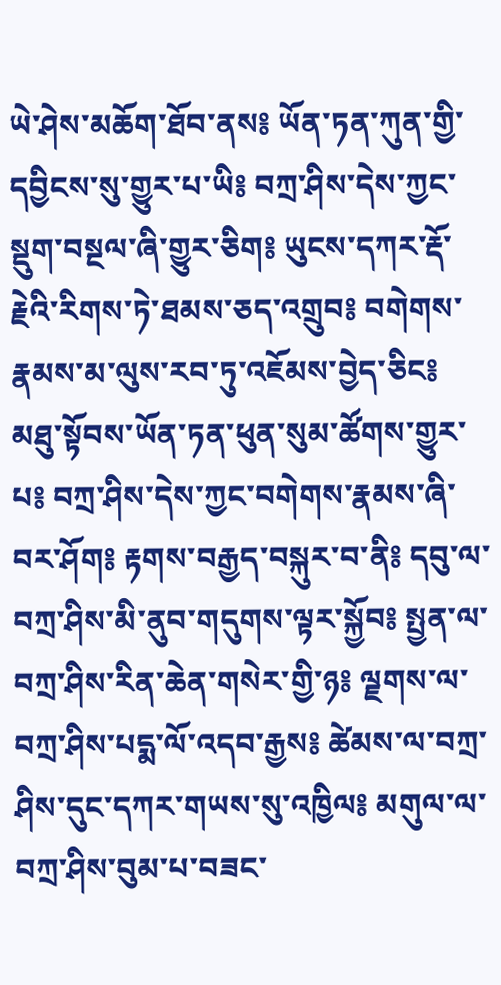ཡེ་ཤེས་མཆོག་ཐོབ་ནས༔ ཡོན་ཏན་ཀུན་གྱི་དབྱིངས་སུ་གྱུར་པ་ཡི༔ བཀྲ་ཤིས་དེས་ཀྱང་སྡུག་བསྔལ་ཞི་གྱུར་ཅིག༔ ཡུངས་དཀར་རྡོ་རྗེའི་རིགས་ཏེ་ཐམས་ཅད་འགྲུབ༔ བགེགས་རྣམས་མ་ལུས་རབ་ཏུ་འཇོམས་བྱེད་ཅིང༔ མཐུ་སྟོབས་ཡོན་ཏན་ཕུན་སུམ་ཚོགས་གྱུར་པ༔ བཀྲ་ཤིས་དེས་ཀྱང་བགེགས་རྣམས་ཞི་བར་ཤོག༔ རྟགས་བརྒྱད་བསྐུར་བ་ནི༔ དབུ་ལ་བཀྲ་ཤིས་མི་ནུབ་གདུགས་ལྟར་སྐྱོབ༔ སྤྱན་ལ་བཀྲ་ཤིས་རིན་ཆེན་གསེར་གྱི་ཉ༔ ལྗགས་ལ་བཀྲ་ཤིས་པདྨ་ལོ་འདབ་རྒྱས༔ ཚེམས་ལ་བཀྲ་ཤིས་དུང་དཀར་གཡས་སུ་འཁྱིལ༔ མགུལ་ལ་བཀྲ་ཤིས་བུམ་པ་བཟང་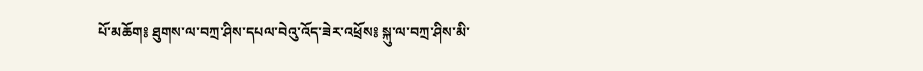པོ་མཆོག༔ ཐུགས་ལ་བཀྲ་ཤིས་དཔལ་བེའུ་འོད་ཟེར་འཕྲོས༔ སྐུ་ལ་བཀྲ་ཤིས་མི་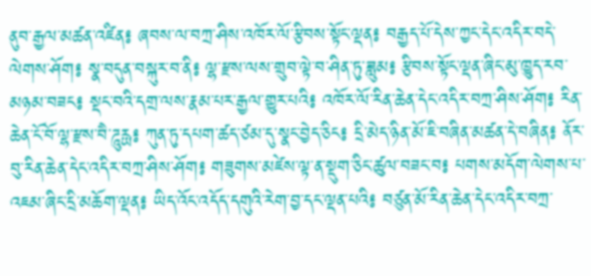ནུབ་རྒྱལ་མཚན་འཛིན༔ ཞབས་ལ་བཀྲ་ཤིས་འཁོར་ལོ་རྩིབས་སྟོང་ལྡན༔ བརྒྱད་པོ་དེས་ཀྱང་དེང་འདིར་བདེ་ལེགས་ཤོག༔ སྣ་བདུན་བསྐུར་བ་ནི༔ ལྷ་རྫས་ལས་གྲུབ་ལྟེ་བ་ཤིན་ཏུ་ཟླུམ༔ རྩིབས་སྟོང་ལྡན་ཞིང་མུ་ཁྱུད་རབ་མཉམ་བཟང༔ སྡང་བའི་དགྲ་ལས་རྣམ་པར་རྒྱལ་གྱུར་པའི༔ འཁོར་ལོ་རིན་ཆེན་དེང་འདིར་བཀྲ་ཤིས་ཤོག༔ རིན་ཆེན་ངོ་བོ་ལྷ་རྫས་བཻ་ཌཱུརྻ༔ ཀུན་ཏུ་དཔག་ཚད་ཙམ་དུ་སྣང་བྱེད་ཅིང༔ དྲི་མེད་ཉིན་མོ་ཇི་བཞིན་མཚན་དེ་བཞིན༔ ནོར་བུ་རིན་ཆེན་དེང་འདིར་བཀྲ་ཤིས་ཤོག༔ གཟུགས་མཛེས་ལྟ་ན་སྡུག་ཅིང་ཚུལ་བཟང་བ༔ པགས་མདོག་ལེགས་པ་འཇམ་ཞིང་དྲི་མཆོག་ལྡན༔ ཡིད་འོང་འདོད་དགུའི་རེག་བྱ་དང་ལྡན་པའི༔ བཙུན་མོ་རིན་ཆེན་དེང་འདིར་བཀྲ་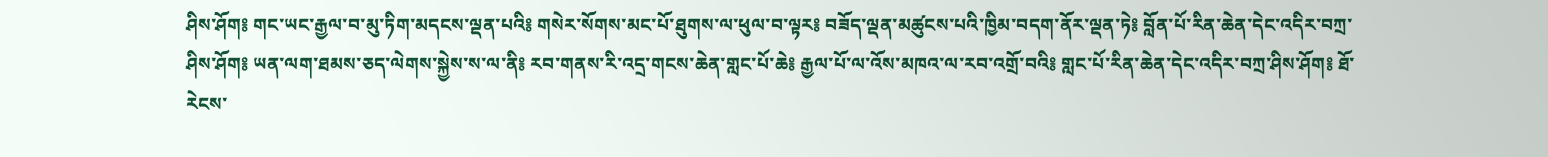ཤིས་ཤོག༔ གང་ཡང་རྒྱལ་བ་མུ་ཏིག་མདངས་ལྡན་པའི༔ གསེར་སོགས་མང་པོ་ཐུགས་ལ་ཕུལ་བ་ལྟར༔ བཟོད་ལྡན་མཚུངས་པའི་ཁྱིམ་བདག་ནོར་ལྡན་ཏེ༔ བློན་པོ་རིན་ཆེན་དེང་འདིར་བཀྲ་ཤིས་ཤོག༔ ཡན་ལག་ཐམས་ཅད་ལེགས་སྐྱེས་ས་ལ་ནི༔ རབ་གནས་རི་འདྲ་གངས་ཆེན་གླང་པོ་ཆེ༔ རྒྱལ་པོ་ལ་འོས་མཁའ་ལ་རབ་འགྲོ་བའི༔ གླང་པོ་རིན་ཆེན་དེང་འདིར་བཀྲ་ཤིས་ཤོག༔ ཐོ་རེངས་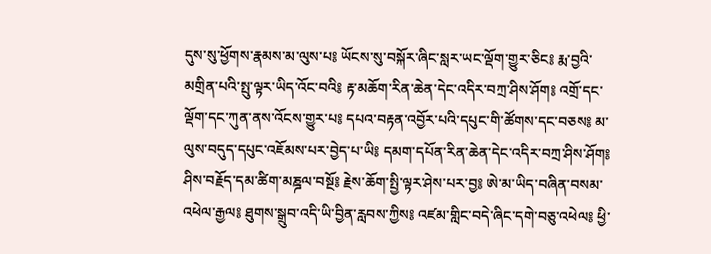དུས་སུ་ཕྱོགས་རྣམས་མ་ལུས་པ༔ ཡོངས་སུ་བསྐོར་ཞིང་སླར་ཡང་ལྡོག་གྱུར་ཅིང༔ རྨ་བྱའི་མགྲིན་པའི་སྤུ་ལྟར་ཡིད་འོང་བའི༔ རྟ་མཆོག་རིན་ཆེན་དེང་འདིར་བཀྲ་ཤིས་ཤོག༔ འགྲོ་དང་ལྡོག་དང་ཀུན་ནས་འོངས་གྱུར་པ༔ དཔའ་བརྟན་འབྱོར་པའི་དཔུང་གི་ཚོགས་དང་བཅས༔ མ་ལུས་བདུད་དཔུང་འཇོམས་པར་བྱེད་པ་ཡི༔ དམག་དཔོན་རིན་ཆེན་དེང་འདིར་བཀྲ་ཤིས་ཤོག༔ ཤིས་བརྗོད་དམ་ཚིག་མཎྜལ་བསྔོ༔ རྗེས་ཆོག་སྤྱི་ལྟར་ཤེས་པར་བྱ༔ ཨེ་མ་ཡིད་བཞིན་བསམ་འཕེལ་རྒྱལ༔ ཐུགས་སྒྲུབ་འདི་ཡི་བྱིན་རླབས་ཀྱིས༔ འཛམ་གླིང་བདེ་ཞིང་དགེ་བཅུ་འཕེལ༔ ཕྱི་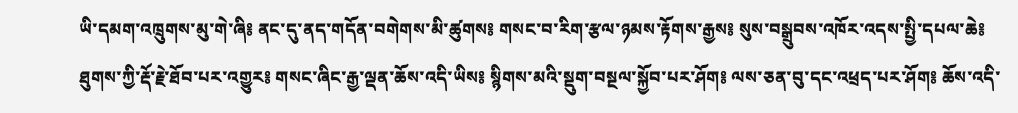ཡི་དམག་འཁྲུགས་མུ་གེ་ཞི༔ ནང་དུ་ནད་གདོན་བགེགས་མི་ཚུགས༔ གསང་བ་རིག་རྩལ་ཉམས་རྟོགས་རྒྱས༔ སུས་བསྒྲུབས་འཁོར་འདས་སྤྱི་དཔལ་ཆེ༔ ཐུགས་ཀྱི་རྡོ་རྗེ་ཐོབ་པར་འགྱུར༔ གསང་ཞིང་རྒྱ་ལྡན་ཆོས་འདི་ཡིས༔ སྙིགས་མའི་སྡུག་བསྔལ་སྐྱོབ་པར་ཤོག༔ ལས་ཅན་བུ་དང་འཕྲད་པར་ཤོག༔ ཆོས་འདི་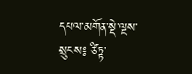དཔལ་མགོན་སྡེ་ལྔས་སྲུངས༔ ཙིཏྟ་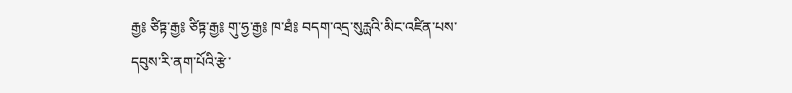རྒྱ༔ ཙིཏྟ་རྒྱ༔ ཙིཏྟ་རྒྱ༔ གུ་ཧྱ་རྒྱ༔ ཁ་ཐཾ༔ བདག་འདྲ་སུརྻའི་མིང་འཛིན་པས་དབུས་རི་ནག་པོའི་རྩེ་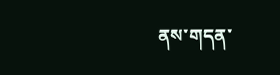ནས་གདན་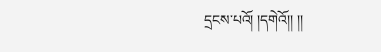དྲངས་པའོ། །དགེའོ།། །།